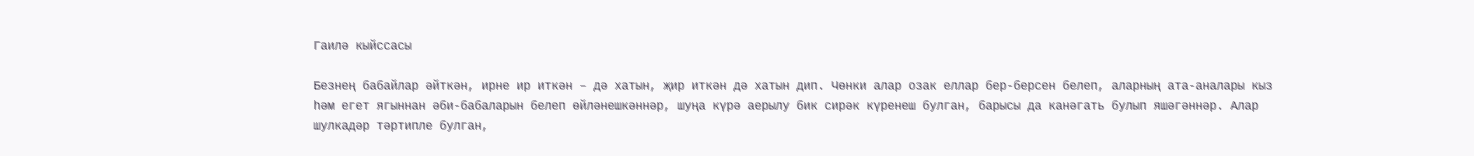Гаилә кыйссасы

Безнең бабайлар әйткән, ирне ир иткән – дә хатын, җир иткән дә хатын дип. Чөнки алар озак еллар бер-берсен белеп, аларның ата-аналары кыз һәм егет ягыннан әби-бабаларын белеп өйләнешкәннәр, шуңа күрә аерылу бик сирәк күренеш булган, барысы да канәгать булып яшәгәннәр. Алар шулкадәр тәртипле булган,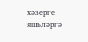хәзерге яшьләргә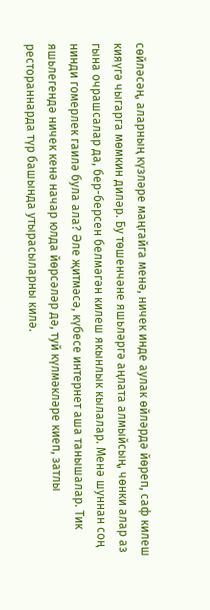сөйләсәң, аларның күзләре маңгайга менә, ничек инде аулак өйләрдә йөреп, саф килеш кияүгә чыгарга мөмкин диләр. Бу төшенчәне яшьләргә аңлата алмыйсың, чөнки алар аз гына очрашсалар да, бер-берсен белмәгән килеш якынлык кылалар. Менә шуннан соң нинди гомерлек гаилә була ала? Әле җитмәсә, күбесе интернет аша танышалар. Тик яшьлегендә ничек кенә начар юлда йөрсәләр дә, туй күлмәкләре киеп, затлы рестораннарда түр башында утырасыларны килә.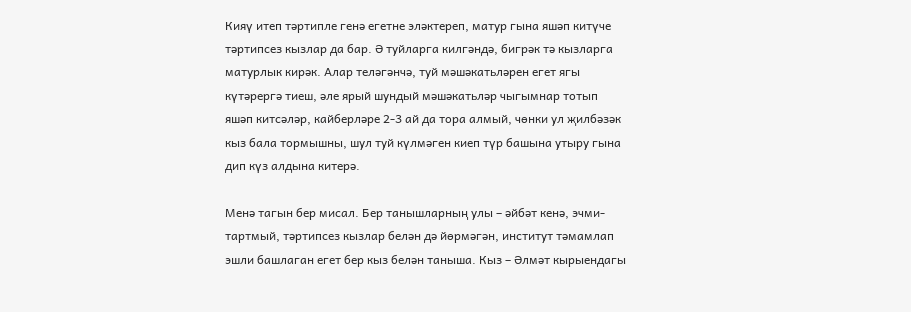Кияү итеп тәртипле генә егетне эләктереп, матур гына яшәп китүче тәртипсез кызлар да бар. Ә туйларга килгәндә, бигрәк тә кызларга матурлык кирәк. Алар теләгәнчә, туй мәшәкатьләрен егет ягы күтәрергә тиеш, әле ярый шундый мәшәкатьләр чыгымнар тотып яшәп китсәләр, кайберләре 2-3 ай да тора алмый, чөнки ул җилбәзәк кыз бала тормышны, шул туй күлмәген киеп түр башына утыру гына дип күз алдына китерә.

Менә тагын бер мисал. Бер танышларның улы – әйбәт кенә, эчми-тартмый, тәртипсез кызлар белән дә йөрмәгән, институт тәмамлап эшли башлаган егет бер кыз белән таныша. Кыз – Әлмәт кырыендагы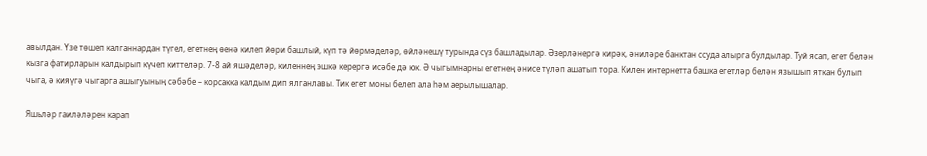авылдан. Үзе төшеп калганнардан түгел, егетнең өенә килеп йөри башлый, күп тә йөрмәделәр, өйләнешү турында сүз башладылар. Әзерләнергә кирәк, әниләре банктан ссуда алырга булдылар. Туй ясап, егет белән кызга фатирларын калдырып күчеп киттеләр. 7-8 ай яшәделәр, киленнең эшкә керергә исәбе дә юк. Ә чыгымнарны егетнең әнисе түләп ашатып тора. Килен интернетта башка егетләр белән язышып яткан булып чыга, ә кияүгә чыгарга ашыгуының сәбәбе – корсакка калдым дип ялганлавы. Тик егет моны белеп ала һәм аерылышалар.

Яшьләр гаиләләрен карап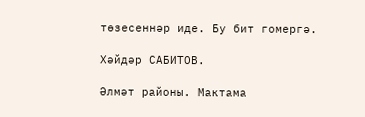төзесеннәр иде. Бу бит гомергә.

Хәйдәр САБИТОВ.

Әлмәт районы. Мактама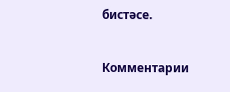бистәсе.

Комментарии